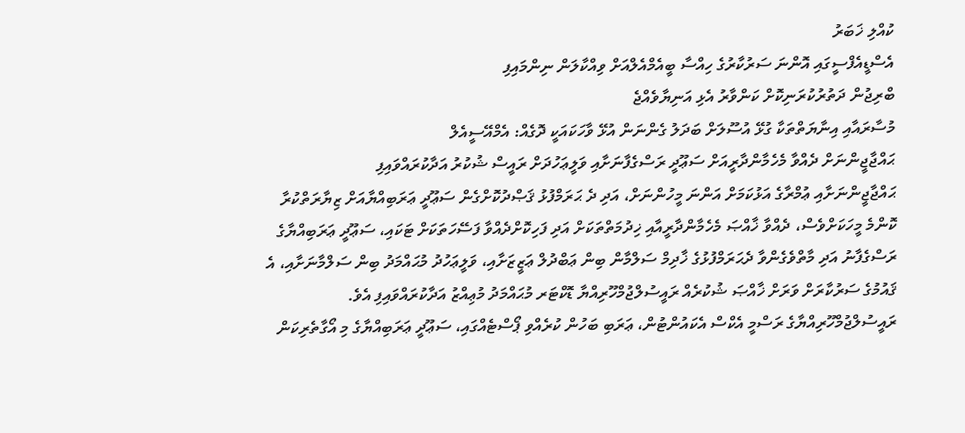ކުއްލި ޚަބަރު
އެސްޑީއެފްސީގައި އޮންނަ ސަރުކާރުގެ ހިއްސާ ބީއެމްއެލްއަށް ވިއްކާލަން ނިންމައިފި
ބްރިޖުން ދަތުރުކުރަނިކޮށް ކަންވާރު އެޅި އަނިޔާވެއްޖެ
މުސާރައާއި އިނާޔަތްތަކާ ގުޅޭ އުސޫލަށް ބަދަލު ގެންނަން އުޅޭ ވާހަކައަކީ ދޮގެއް: އެމްއޭސީއެލް
ޙައްޖާޖީންނަށް ދެއްވާ މެހެމާންދާރީއަށް ސަޢޫދީ ރަސްގެފާނަށާއި ވަލީޢަހުދަށް ރައީސް ޝުކުރު އަދާކުރައްވައިފި
ޙައްޖާޖީންނަށާއި ޢުމްރާގެ އަޅުކަމަށް އަންނަ މީހުންނަށް، އަދި ދެ ޙަރަމްފުޅު ޤަޞްދުކޮށްގެން ސަޢޫދީ ޢަރަބިއްޔާއަށް ޒިޔާރަތްކުރާ ކޮންމެ މީހަކަށްވެސް، ދެއްވާ ޚާއްޞަ މެހެމާންދާރީއާއި ޚިދުމަތްތަކަށް އަދި ފަހިކޮށްދެއްވާ ފަސޭހަތަކަށް ޓަކައި، ސަޢޫދީ ޢަރަބިއްޔާގެ ރަސްގެފާނު އަދި މާތްވެގެންވާ ދެޙަރަމްފުޅުގެ ޚާދިމް ސަލްމާން ބިން ޢަބްދުލް ޢަޒީޒަށާއި، ވަލީޢަހުދު މުޙައްމަދު ބިން ސަލްމާނަށާއި، އެ ޤައުމުގެ ސަރުކާރަށް ވަރަށް ޚާއްޞަ ޝުކުރެއް ރައީސުލްޖުމްހޫރިއްޔާ ޑޮކްޓަރ މުޙައްމަދު މުޢިއްޒު އަދާކުރައްވައިފި އެވެ.
ރައީސުލްޖުމްހޫރިއްޔާގެ ރަސްމީ އެކްސް އެކައުންޓުން، ޢަރަބި ބަހުން ކުރެއްވި ޕޯސްޓެއްގައި، ސަޢޫދީ ޢަރަބިއްޔާގެ މި އޯގާތެރިކަން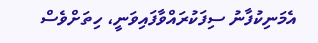އެމަނިކުފާނު ސިފަކުރައްވާފައިވަނީ، ހިތަށްވެސް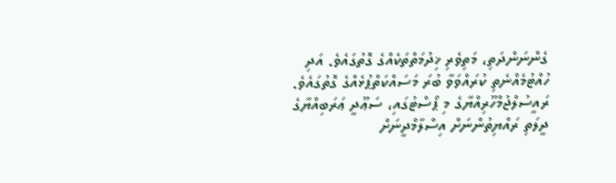ގެންނަންދަތި، މަތިވެރި ޚިދުމަތްތަކެއްގެ ގޮތުގައެވެ. އަދި ހުއްޓުމެއްނެތި ކުރައްވަވާ ބުރަ މަސައްކަތްޕުޅެއްގެ ގޮތުގައެވެ.
ރައީސުލްޖުމްހޫރިއްޔާގެ މި ޕޯސްޓުގައި، ސަޢޫދީ ޢަރަބިއްޔާގެ ދީލަތި ރައްޔިތުންނަށް އިސްލާމްދީނަށް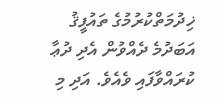ޚިދުމަތްކުރުމުގެ ތައުފީޤު އަބަދުމެ ދެއްވުން އެދި ދުޢާ ކުރައްވާފައި ވެއެވެ. އަދި މި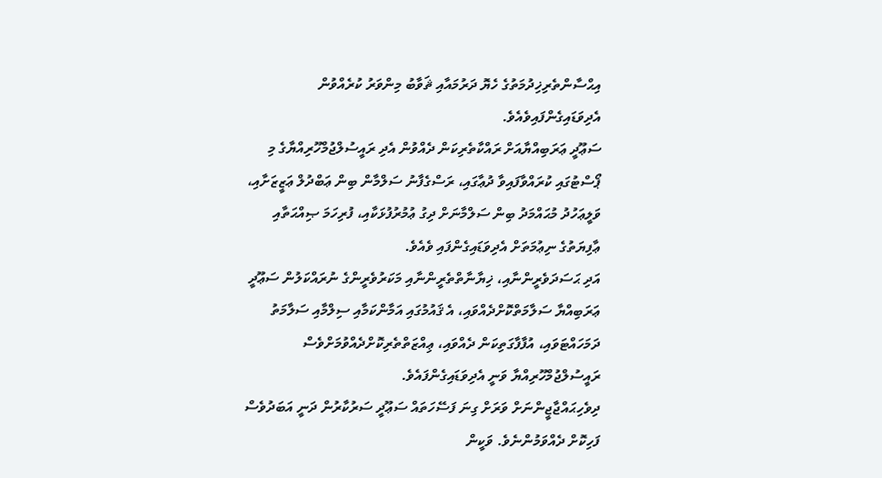އިޙްސާންތެރިޚިދުމަތުގެ ހެޔޮ ދަރުމައާއި ޘަވާބު މިންވަރު ކުރެއްވުން އެދިވަޑައިގެންފައިވެއެވެ.
ސަޢޫދީ ޢަރަބިއްޔާއަށް ރައްކާތެރިކަން ދެއްވުން އެދި ރައީސުލްޖުމްހޫރިއްޔާގެ މި ޕޯސްޓުގައި ކުރައްވާފައިވާ ދުޢާގައި، ރަސްގެފާނު ސަލްމާން ބިން ޢަބްދުލް ޢަޒީޒަށާއި، ވަލީޢަހުދު މުޙައްމަދު ބިން ސަލްމާނަށް ދިގު ޢުމުރުފުޅަކާއި، ފުރިހަމަ ޞިއްޙަތާއި ޢާފިޔަތުގެ ނިޢުމަތަށް އެދިވަޑައިގެންފައި ވެއެވެ.
އަދި ޙަސަދަވެރީންނާއި، ޚިޔާނާތްތެރީންނާއި މަކަރުވެރީންގެ ނުރައްކަލުން ސަޢޫދީ ޢަރަބިއްޔާ ސަލާމަތްކޮށްދެއްވައި، އެ ޤައުމުގައި އަމާންކަމާއި ސިލްމާއި ސަލާމަތު ދަމަހައްޓަވައި، އުފާފާގަތިކަން ދެއްވައި، ޢިއްޒަތްތެރިކޮށްދެއްވުމަށްވެސް ރައީސުލްޖުމްހޫރިއްޔާ ވަނީ އެދިވަޑައިގެންފައެވެ.
ދިވެހިޙައްޖާޖީންނަށް ވަރަށް ގިނަ ފަސޭހަތައް ސަޢޫދީ ސަރުކާރުން ދަނީ އަބަދުވެސް ފަހިކޮށް ދެއްވަމުންނެވެ. ވަކީން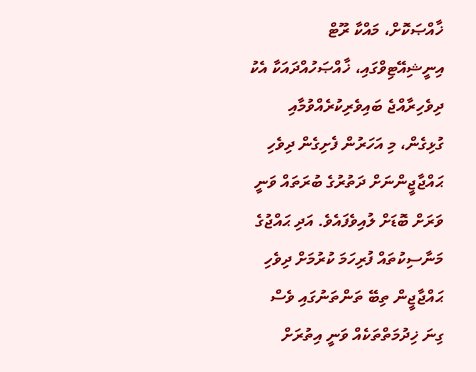ޚާއްޞަކޮށް، މައްކާ ރޫޓް އިނީޝިއޭޓިވްގައި، ޚާއްޞަހުއްދައަކާ އެކު ދިވެހިރާއްޖެ ބައިވެރިކުރެއްވުމާއި ގުޅިގެން، މި އަހަރުން ފެށިގެން ދިވެހި ޙައްޖާޖީންނަށް ދަތުރުގެ ބުރަތައް ވަނީ ވަރަށް ބޮޑަށް ލުއިވެފައެވެ. އަދި ޙައްޖުގެ މަނާސިކުތައް ފުރިހަމަ ކުރުމަށް ދިވެހި ޙައްޖާޖީން ތިބޭ ތަންތަނުގައި ވެސް ގިނަ ޚިދުމަތްތަކެއް ވަނީ އިތުރަށް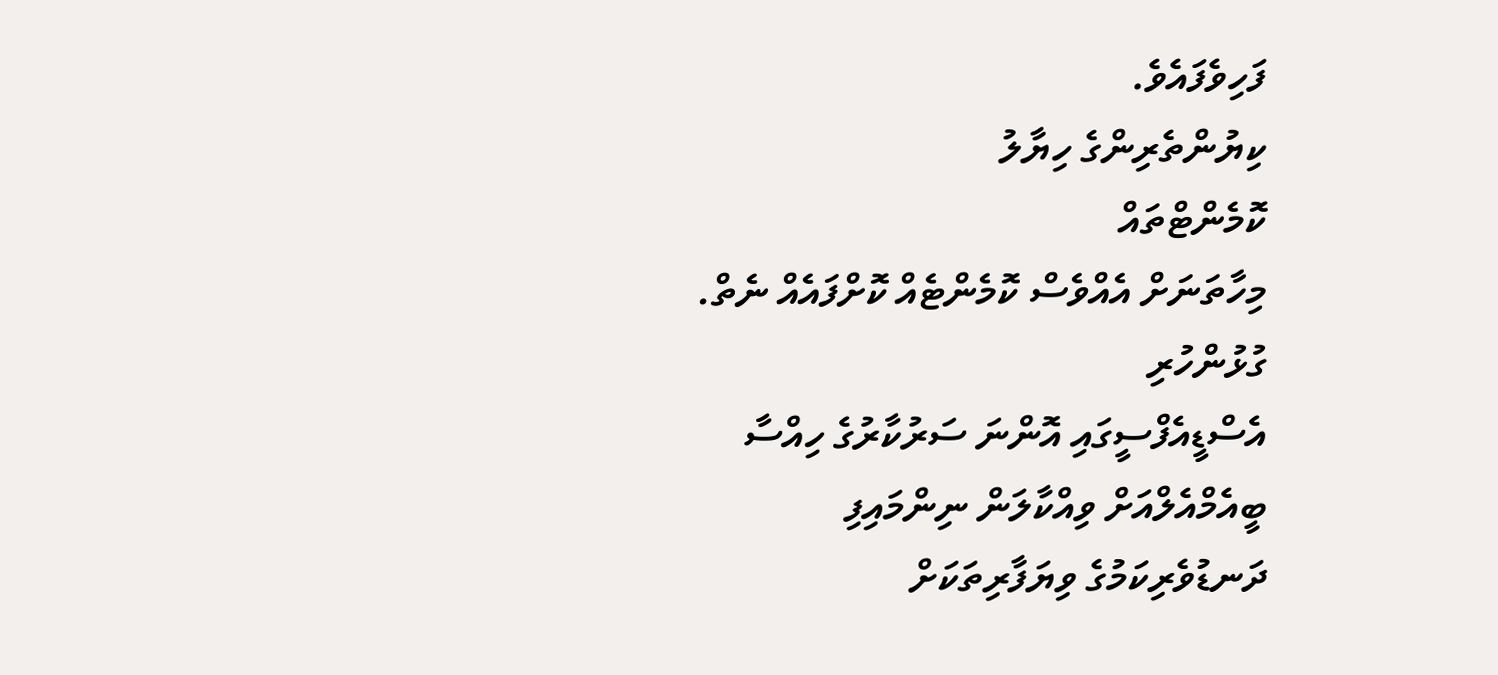ފަހިވެފައެވެ.
ކިޔުންތެރިންގެ ހިޔާލު
ކޮމެންޓްތައް
މިހާތަނަށް އެއްވެސް ކޮމެންޓެއް ކޮށްފައެއް ނެތް.
ގުޅުންހުރި
އެސްޑީއެފްސީގައި އޮންނަ ސަރުކާރުގެ ހިއްސާ ބީއެމްއެލްއަށް ވިއްކާލަން ނިންމައިފި
ދަނޑުވެރިކަމުގެ ވިޔަފާރިތަކަށް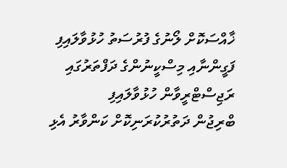ޚާއްސަކޮށް ލޯނުގެ ފުރުސަތު ހުޅުވާލައިފި
ފަގީންނާއި މިސްކީނުންގެ ދަފްތަރުގައި ރަޖިސްޓްރީވާން ހުޅުވާލައިފި
ބްރިޖުން ދަތުރުކުރަނިކޮށް ކަންވާރު އެޅި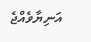އަނިޔާވެއްޖެ